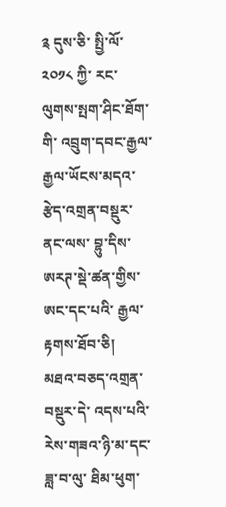༉ དུས་ཅི་ སྤྱི་ལོ་༢༠༡༨ ཀྱི་ རང་ལུགས་སྤག་ཤིང་ཐོག་གི་ འབྲུག་དབང་རྒྱལ་ རྒྱལ་ཡོངས་མདའ་རྩེད་འགྲན་བསྡུར་ནང་ལས་ བྷུ་དིས་ཨརཊ་སྡེ་ཚན་གྱིས་ ཨང་དང་པའི་ རྒྱལ་རྟགས་ཐོབ་ཅི།
མཐའ་བཅད་འགྲན་བསྡུར་དེ་ འདས་པའི་རེས་གཟའ་ཉི་མ་དང་ ཟླ་བ་ལུ་ ཐིམ་ཕུག་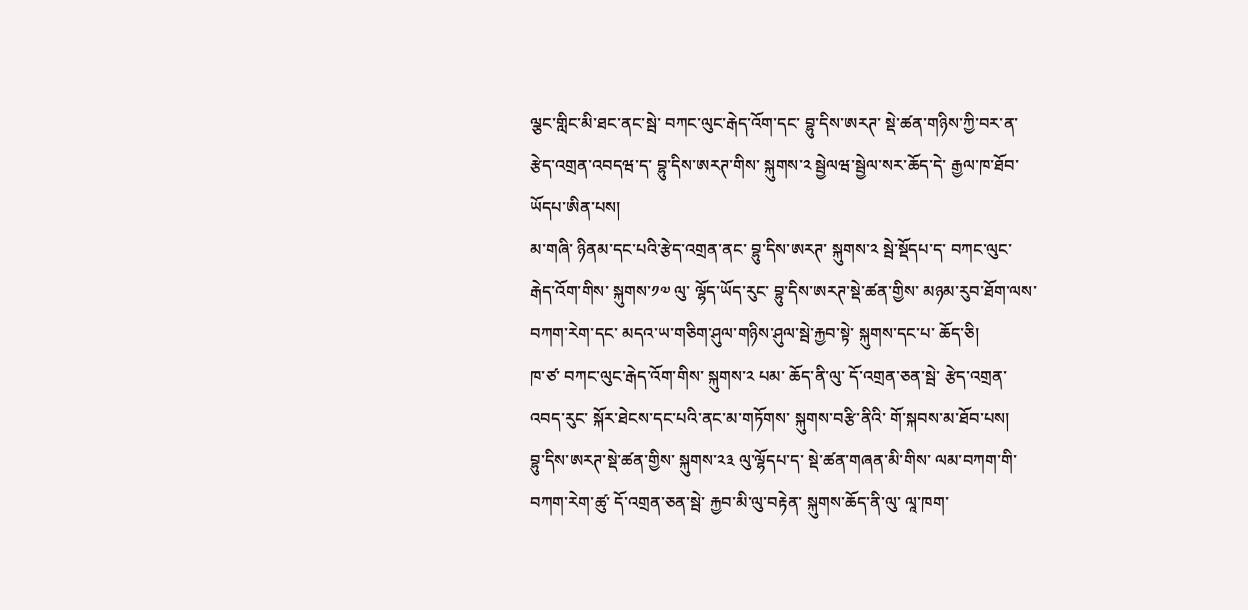ལྕང་གླིང་མི་ཐང་ནང་སྦེ་ བཀང་ལུང་རྒེད་འོག་དང་ བྷུ་དིས་ཨརཊ་ སྡེ་ཚན་གཉིས་ཀྱི་བར་ན་ རྩེད་འགྲན་འབདཝ་ད་ བྷུ་དིས་ཨརཊ་གིས་ སྐུགས་༢ སྦྱེལཝ་སྦྱེལ་སར་ཆོད་དེ་ རྒྱལ་ཁ་ཐོབ་ཡོདཔ་ཨིན་པས།
མ་གཞི་ ཉིནམ་དང་པའི་རྩེད་འགྲན་ནང་ བྷུ་དིས་ཨརཊ་ སྐུགས་༢ སྦེ་སྡོདཔ་ད་ བཀང་ལུང་རྒེད་འོག་གིས་ སྐུགས་༡༧ ལུ་ ལྷོད་ཡོད་རུང་ བྷུ་དིས་ཨརཊ་སྡེ་ཚན་གྱིས་ མཉམ་རུབ་ཐོག་ལས་ བཀག་རེག་དང་ མདའ་ཡ་གཅིག་ཤུལ་གཉིས་ཤུལ་སྦེ་རྐྱབ་སྟེ་ སྐུགས་དང་པ་ ཆོད་ཅི།
ཁ་ཙ་ བཀང་ལུང་རྒེད་འོག་གིས་ སྐུགས་༢ པམ་ ཆོད་ནི་ལུ་ དོ་འགྲན་ཅན་སྦེ་ རྩེད་འགྲན་འབད་རུང་ སྐོར་ཐེངས་དང་པའི་ནང་མ་གཏོགས་ སྐུགས་བརྩི་ནིའི་ གོ་སྐབས་མ་ཐོབ་པས།
བྷུ་དིས་ཨརཊ་སྡེ་ཚན་གྱིས་ སྐུགས་༢༣ ལུ་ལྷོདཔ་ད་ སྡེ་ཚན་གཞན་མི་གིས་ ལམ་བཀག་གི་ བཀག་རེག་ཚུ་ དོ་འགྲན་ཅན་སྦེ་ རྐྱབ་མི་ལུ་བརྟེན་ སྐུགས་ཆོད་ནི་ལུ་ ལཱ་ཁག་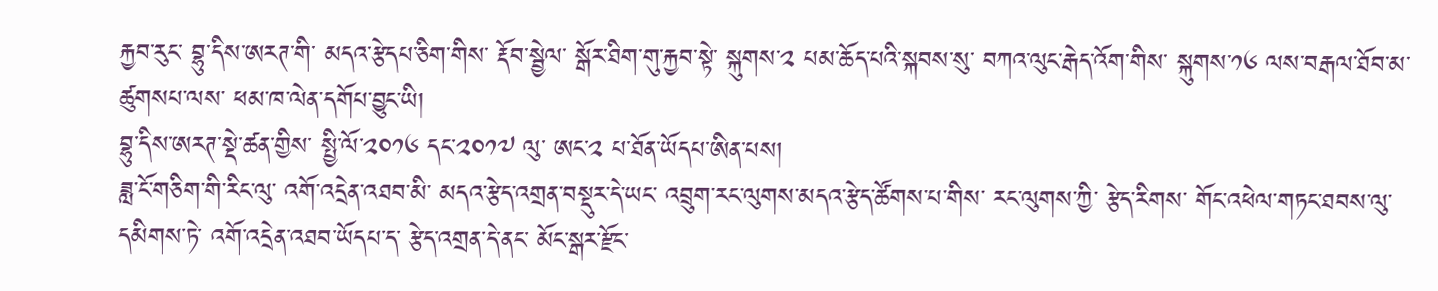རྐྱབ་རུང་ བྷུ་དིས་ཨརཊ་གི་ མདའ་རྩེདཔ་ཅིག་གིས་ རྡོབ་སྦྱེལ་ སྒོར་ཐིག་གུ་རྐྱབ་སྟེ་ སྐུགས་༢ པམ་ཆོད་པའི་སྐབས་སུ་ བཀའ་ལུང་རྒེད་འོག་གིས་ སྐུགས་༡༦ ལས་བརྒལ་ཐོབ་མ་ཚུགསཔ་ལས་ ཕམ་ཁ་ལེན་དགོཔ་བྱུང་ཡི།
བྷུ་དིས་ཨརཊ་སྡེ་ཚན་གྱིས་ སྤྱི་ལོ་༢༠༡༦ དང་༢༠༡༧ ལུ་ ཨང་༢ པ་ཐོན་ཡོདཔ་ཨིན་པས།
ཟླ་ངོ་གཅིག་གི་རིང་ལུ་ འགོ་འདྲེན་འཐབ་མི་ མདའ་རྩེད་འགྲན་བསྡུར་དེ་ཡང་ འབྲུག་རང་ལུགས་མདའ་རྩེད་ཚོགས་པ་གིས་ རང་ལུགས་ཀྱི་ རྩེད་རིགས་ གོང་འཕེལ་གཏང་ཐབས་ལུ་དམིགས་ཏེ་ འགོ་འདྲེན་འཐབ་ཡོདཔ་ད་ རྩེད་འགྲན་དེ་ནང་ མོང་སྒར་རྫོང་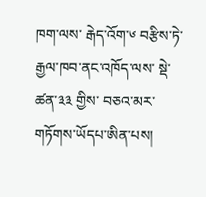ཁག་ལས་ རྒེད་འོག་༦ བརྩིས་ཏེ་ རྒྱལ་ཁབ་ནང་འཁོད་ལས་ སྡེ་ཚན་༣༣ གྱིས་ བཅའ་མར་གཏོགས་ཡོདཔ་ཨིན་པས།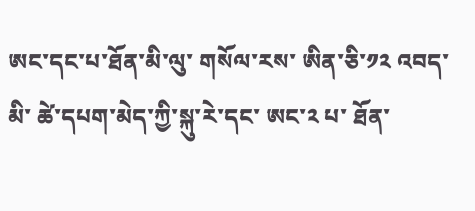ཨང་དང་པ་ཐོན་མི་ལུ་ གསོལ་རས་ ཨིན་ཅི་༡༢ འབད་མི་ ཚེ་དཔག་མེད་ཀྱི་སྐུ་རེ་དང་ ཨང་༢ པ་ ཐོན་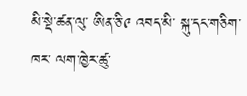མི་སྡེ་ཚན་ལུ་ ཨིན་ཅི་༩ འབད་མི་ སྐུ་དང་གཅིག་ཁར་ ལག་ཁྱེར་ཚུ་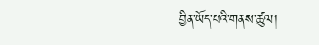བྱིན་ཡོད་པའི་གནས་ཚུལ།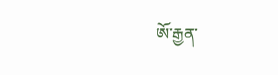ཨོ་རྒྱན་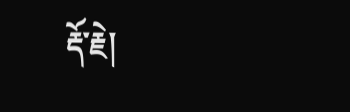རྡོ་རྗེ།